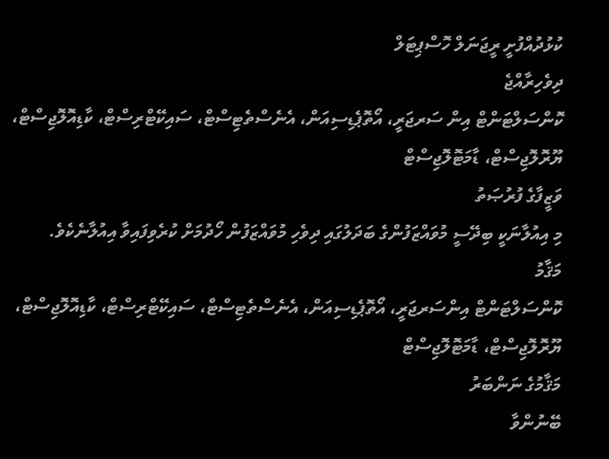ކުޅުދުއްފުށީ ރީޖަނަލް ހޮސްޕިޓަލް
ދިވެހިރާއްޖެ
ކޮންސަލްޓަންޓް އިން ސަރޖަރީ، އޯތޮޕެޑިސިއަން، އެނެސްތެޓިސްޓް، ސައިކޭޓްރިސްޓް، ކާޑިއޮލޮޖިސްޓް، ޔޫރޮލޮޖިސްޓް، ޑާމަޓޮލޮޖިސްޓް
ވަޒީފާގެ ފުރުޞަތު
މި އިއުލާނަކީ ބިދޭސީ މުވައްޒަފުންގެ ބަދަލުގައި ދިވެހި މުވައްޒަފުން ހޯދުމަށް ކުރެވިފައިވާ އިއުލާނެކެވެ.
މަޤާމު
ކޮންސަލްޓަންޓް އިންސަރޖަރީ، އޯތޮޕެޑިސިއަން، އެނެސްތެޓިސްޓް، ސައިކޭޓްރިސްޓް، ކާޑިއޮލޮޖިސްޓް، ޔޫރޮލޮޖިސްޓް، ޑާމަޓޮލޮޖިސްޓް
މަޤާމުގެ ނަންބަރު
ބޭނުންވާ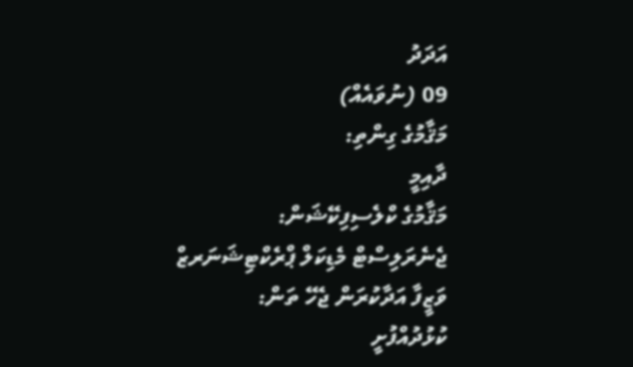އަދަދު
09 (ނުވައެއް)
މަޤާމުގެ ގިންތި:
ދާއިމީ
މަޤާމުގެ ކްލެސިފިކޭޝަން:
ޖެނެރަލިސްޓް މެޑިކަލް ޕްރެކްޓިޝަނަރޒް
ވަޒީފާ އަދާކުރަން ޖެހޭ ތަން:
ކުޅުދުއްފުށީ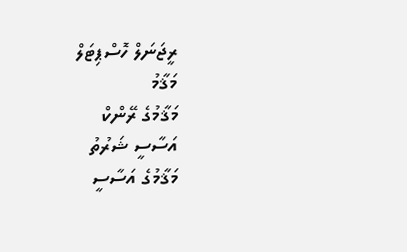ރީޖަނަލް ހޮސްޕިޓަލް
މަޤާމު
މަޤާމުގެ ރޭންކް
އަސާސީ ޝަރުތު
މަޤާމުގެ އަސާސީ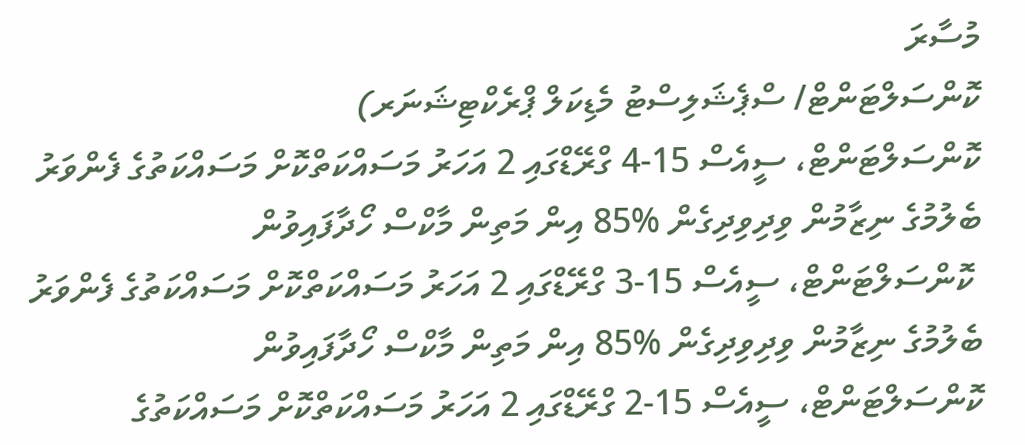މުސާރަ
ކޮންސަލްޓަންޓް/ ސްޕެޝަލިސްޓު މެޑިކަލް ޕްރެކްޓިޝަނަރ)
ކޮންސަލްޓަންޓް، ސީއެސް 15-4 ގްރޭޑްގައި 2 އަހަރު މަސައްކަތްކޮށް މަސައްކަތުގެ ފެންވަރު ބެލުމުގެ ނިޒާމުން ވިދިވިދިގެން %85 އިން މަތިން މާކްސް ހޯދާފައިވުން
 ކޮންސަލްޓަންޓް، ސީއެސް 15-3 ގްރޭޑްގައި 2 އަހަރު މަސައްކަތްކޮށް މަސައްކަތުގެ ފެންވަރު ބެލުމުގެ ނިޒާމުން ވިދިވިދިގެން %85 އިން މަތިން މާކްސް ހޯދާފައިވުން
ކޮންސަލްޓަންޓް، ސީއެސް 15-2 ގްރޭޑްގައި 2 އަހަރު މަސައްކަތްކޮށް މަސައްކަތުގެ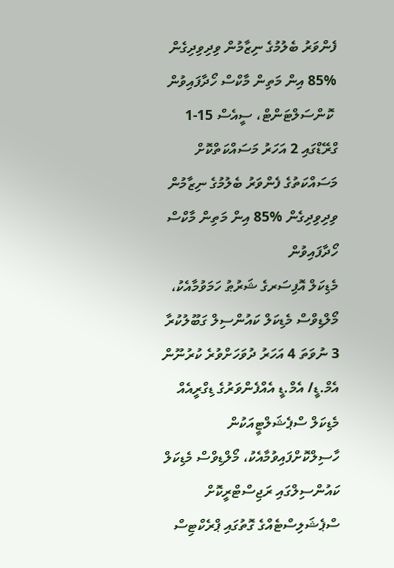ފެންވަރު ބެލުމުގެ ނިޒާމުން ވިދިވިދިގެން %85 އިން މަތިން މާކްސް ހޯދާފައިވުން
 ކޮންސަލްޓަންޓް، ސީއެސް 15-1 ގްރޭޑްގައި 2 އަހަރު މަސައްކަތްކޮށް މަސައްކަތުގެ ފެންވަރު ބެލުމުގެ ނިޒާމުން ވިދިވިދިގެން %85 އިން މަތިން މާކްސް ހޯދާފައިވުން
މެޑިކަލް އޮފިސަރގެ ޝަރުޠު ހަމަވުމާއެކު، މޯލްޑިވްސް މެޑިކަލް ކައުންސިލް ގަބޫލުކުރާ 3 ނުވަތަ 4 އަހަރު ދުވަހަށްވުރެ ކުރުނޫން އެމް.ޑީ/ އެމް.ޑީ އެއްފެންވަރުގެ ޑިގްރީއެއް މެޑިކަލް ސްޕެޝަލްޓީއަކުން ހާސިލްކޮށްފައިވުމާއެކު، މޯލްޑިވްސް މެޑިކަލް ކައުންސިލްގައި ރަޖިސްޓްރީކޮށް ސްޕެޝަލިސްޓެއްގެ ގޮތުގައި ޕްރެކްޓިސް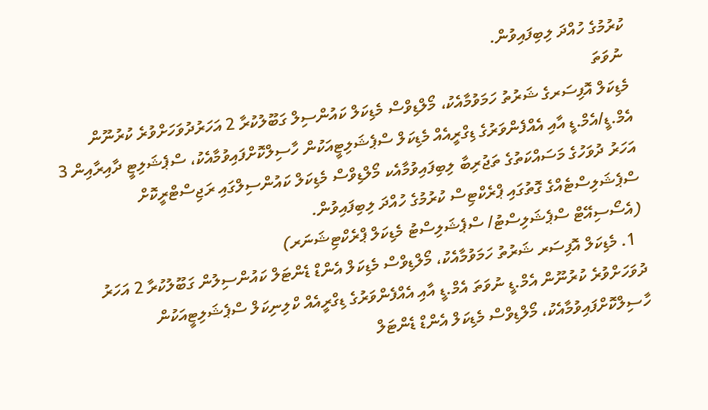ކުރުމުގެ ހުއްދަ ލިބިފައިވުން.
 ނުވަތަ
މެޑިކަލް އޮފިސަރގެ ޝަރުތު ހަމަވުމާއެކު، މޯލްޑިވްސް މެޑިކަލް ކައުންސިލް ގަބޫލުކުރާ 2 އަހަރުދުވަހަށްވުރެ ކުރުނޫން އެމް.ޑީ/އެމް.ޑީ އާއި އެއްފެންވަރުގެ ޑިގްރީއެއް މެޑިކަލް ސްޕެޝަލިޓީއަކުން ހާސިލްކޮށްފައިވުމާއެކު، ސްޕެޝަލިޓީ ދާއިރާއިން 3 އަހަރު ދުވަހުގެ މަސައްކަތުގެ ތަޖުރިބާ ލިބިފައިވުމާއެކ މޯލްޑިވްސް މެޑިކަލް ކައުންސިލްގައި ރަޖިސްޓްރީކޮށް ސްޕެޝަލިސްޓެއްގެ ގޮތުގައި ޕްރެކްޓިސް ކުރުމުގެ ހުއްދަ ލިބިފައިވުން.
(އެސޯސިއޭޓް ސްޕެޝަލިސްޓު/ ސްޕެޝަލިސްޓު މެޑިކަލް ޕްރެކްޓިޝަނަރ)
  1. މެޑިކަލް އޮފިސަރ ޝަރުތު ހަމަވުމާއެކު، މޯލްޑިވްސް މެޑިކަލް އެންޑް ޑެންޓަލް ކައުންސިލުން ގަބޫލުކުރާ 2 އަހަރު ދުވަހަށްވުރެ ކުރުނޫން އެމް.ޑީ ނުވަތަ އެމް.ޑީ އާއި އެއްފެންވަރުގެ ޑިގްރީއެއް ކްލިނިކަލް ސްޕެޝަލިޓީއަކުން ހާސިލްކޮށްފައިވުމާއެކު، މޯލްޑިވްސް މެޑިކަލް އެންޑް ޑެންޓަލް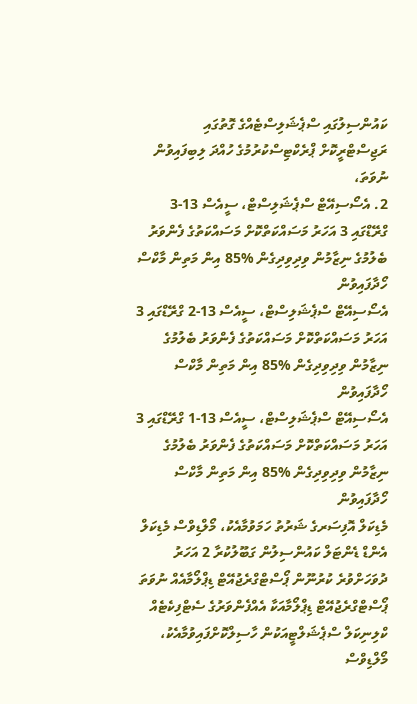ކައުންސިލުގައި ސްޕެޝަލިސްޓެއްގެ ގޮތުގައި ރަޖިސްޓްރީކޮށް ޕްރެކްޓިސްކުރުމުގެ ހުއްދަ ލިބިފައިވުން ނުވަތަ،
2. އެސޯސިއޭޓް ސްޕެޝަލިސްޓް، ސީއެސް 13-3 ގްރޭޑްގައި 3 އަހަރު މަސައްކަތްކޮށް މަސައްކަތުގެ ފެންވަރު ބެލުމުގެ ނިޒާމުން ވިދިވިދިގެން %85 އިން މަތިން މާކްސް ހޯދާފައިވުން
އެސޯސިއޭޓް ސްޕެޝަލިސްޓް، ސީއެސް 13-2 ގްރޭޑްގައި 3 އަހަރު މަސައްކަތްކޮށް މަސައްކަތުގެ ފެންވަރު ބެލުމުގެ ނިޒާމުން ވިދިވިދިގެން %85 އިން މަތިން މާކްސް ހޯދާފައިވުން
އެސޯސިއޭޓް ސްޕެޝަލިސްޓް، ސީއެސް 13-1 ގްރޭޑްގައި 3 އަހަރު މަސައްކަތްކޮށް މަސައްކަތުގެ ފެންވަރު ބެލުމުގެ ނިޒާމުން ވިދިވިދިގެން %85 އިން މަތިން މާކްސް ހޯދާފައިވުން
މެޑިކަލް އޮފިސަރގެ ޝަރުތު ހަމަވުމާއެކު، މޯލްޑިވްސް މެޑިކަލް އެންޑް ޑެންޓަލް ކައުންސިލުން ގަބޫލުކުރާ 2 އަހަރު ދުވަހަށްވުރެ ކުރުނޫން ޕޯސްޓްގްރެޖުއޭޓް ޑިޕްލޯމާއެއް ނުވަތަ ޕޯސްޓްގްރެޖުއޭޓް ޑިޕްލޯމާއަކާ އެއްފެންވަރުގެ ސެޓްފިކެޓެއް ކްލިނިކަލް ސްޕެޝަލްޓީއަކުން ހާސިލްކޮށްފައިވުމާއެކު، މޯލްޑިވްސް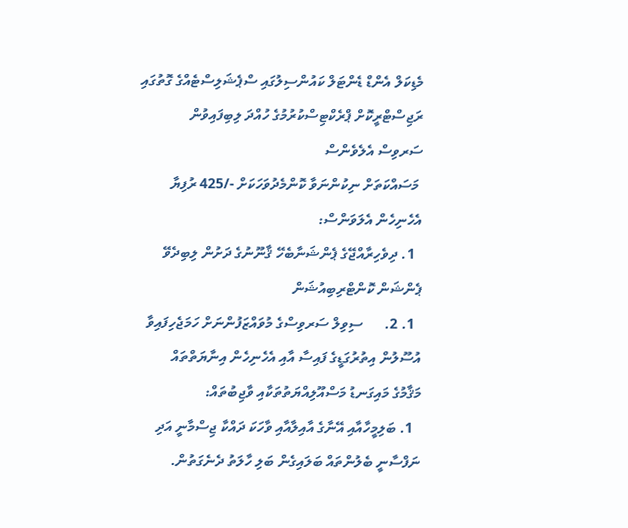މެޑިކަލް އެންޑް ޑެންޓަލް ކައުންސިލުގައި ސްޕެޝަލިސްޓެއްގެ ގޮތުގައި ރަޖިސްޓްރީކޮށް ޕްރެކްޓިސްކުރުމުގެ ހުއްދަ ލިބިފައިވުން
ސަރވިސް އެލެވެންސް
 މަސައްކަތަށް ނިކުންނަވާ ކޮންމެދުވަހަކަށް -/425 ރުފިޔާ
އެހެނިހެން އެލަވަންސް:
  1. ދިވެހިރާއްޖޭގެ ޕެންޝަނާބެހޭ ޤާނޫނުގެ ދަށުން ލިބިދެވޭ ޕެންޝަން ކޮންޓްރިބިއުޝަން
  1. 2.      ސިވިލް ސަރވިސްގެ މުވައްޒަފުންނަށް ހަމަޖެހިފައިވާ އުސޫލުން އިތުރުގަޑީގެ ފައިސާ އާއި އެހެނިހެން އިނާޔަތްތައް
މަޤާމުގެ މައިގަނޑު މަސްއޫލިއްޔަތުތަކާއި ވާޖިބުތައް:
  1. ބަލިމީހާއާއި އޭނާގެ އާއިލާއާއި ވާހަކަ ދައްކާ ޖިސްމާނީ އަދި ނަފްސާނީ ބެލުންތައް ބަލައިގެން ބަލި ހާލަތު ދެނެގަތުން.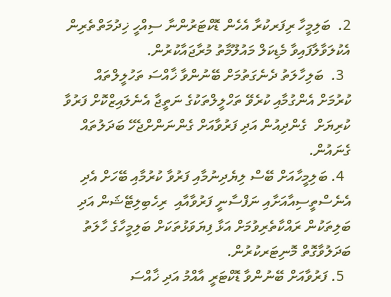2.  ބަލިމީހާ ރިފަރކުރާ އެހެން ޑޮކްޓަރުންނާ ސިއްހީ ޚިދުމަތްތެރިން އެކުލަވާލާފައިވާ މެޑިކަލް މައުލޫމާތު މުރާޖައާކުރުން.
  3.  ބަލިހާލަތު ދެނެގަތުމަށް ބޭނުންވާ ޚާއްސަ ތަހުލީލްތައް ކުރުމަށް އެންގުމާއި ކުރެވޭ ތަހްލީލްތަކުގެ ނަތީޖާ އެނެލައިޒްކޮށް ފަރުވާ ކުރިޔަށް  ގެންދިއުން އަދި ފަރުވާއަށް ގެންނަންށްޖެހޭ ބަދަލުތައް ގެނައުން.
  4. ބަލިމީހާއަށް ބޭސް ލިޔެދިނުމާއި ފަރުވާ ކުރުމާއި ބޭހަށް އެދި އެނެސްތީސިއާއަށާއި ނަފްސާނީ ފަރުވާއާއި  ރިހެބިލިޓޭޝަން އަދި ބަލިތަކުން ރައްކާތެރިވުމަށް އަޅާ ފިޔަވަޅުތަކަށް ބަލިމީހާގެ ހާލަތު ބަދަލުވާގޮތް މޮނިޓަރކުރުން.
  5. ފަރުވާއަށް ބޭނުންވާ ޑޮކްޓަރީ އާއްމު އަދި ޚާއްސަ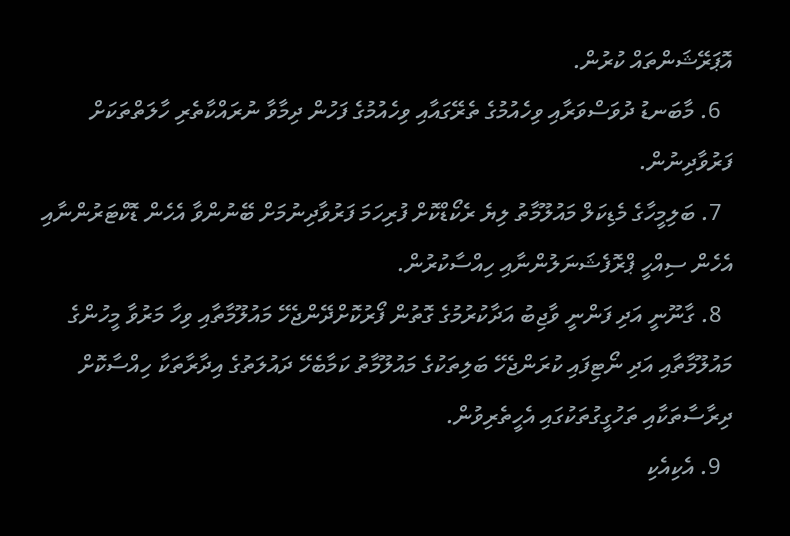އޮޕަރޭޝަންތައް ކުރުން.
  6. މާބަނޑު ދުވަސްވަރާއި ވިހެއުމުގެ ތެރޭގައާއި ވިހެއުމުގެ ފަހުން ދިމާވާ ނުރައްކާތެރި ހާލަތްތަކަށް ފަރުވާދިނުން.
  7. ބަލިމީހާގެ މެޑިކަލް މައުލޫމާތު ލިޔެ ރެކޯޑްކޮށް ފުރިހަމަ ފަރުވާދިނުމަށް ބޭނުންވާ އެހެން ޑޮކްޓަރުންނާއި އެހެން ސިއްހީ ޕްރޮފެޝަނަލުންނާއި ހިއްސާކުރުން.
  8. ގާނޫނީ އަދި ފަންނީ ވާޖިބު އަދާކުރުމުގެ ގޮތުން ފޯރުކޮށްދޭންޖެހޭ މައުލޫމާތާއި ވިހާ މަރުވާ މީހުންގެ މައުލޫމާތާއި އަދި ނޯޓިފައި ކުރަންޖެހޭ ބަލިތަކުގެ މައުލޫމާތު ކަމާބެހޭ ދައުލަތުގެ އިދާރާތަކާ ހިއްސާކޮށް ދިރާސާތަކާއި ތަހުގީގުތަކުގައި އެހީތެރިވުން.
  9. އެކިއެކި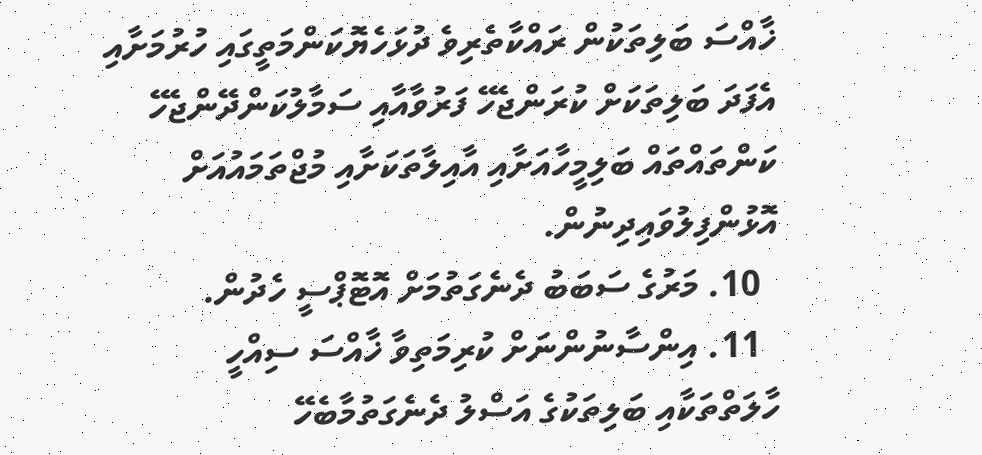ޚާއްސަ ބަލިތަކުން ރައްކާތެރިވެ ދުޅަހެޔޮކަންމަތީގައި ހުރުމަށާއި އެފަދަ ބަލިތަކަށް ކުރަންޖެހޭ ފަރުވާއާއި ސަމާލުކަންދޭންޖެހޭ ކަންތައްތައް ބަލިމީހާއަށާއި އާއިލާތަކަށާއި މުޖްތަމައުއަށް އޮޅުންފިލުވައިދިނުން.
  10. މަރުގެ ސަބަބު ދެނެގަތުމަށް އޮޓޮޕްސީ ހެދުން.
  11. އިންސާނުންނަށް ކުރިމަތިވާ ޚާއްސަ ސިއްހީ ހާލަތްތަކާއި ބަލިތަކުގެ އަސްލު ދެނެގަތުމާބެހޭ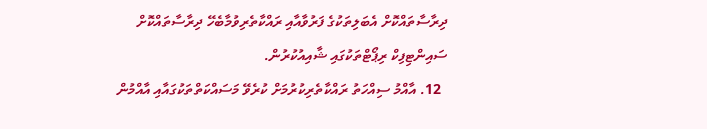ދިރާސާތައްކޮށް އެބަލިތަކުގެ ފަރުވާއާއި ރައްކާތެރިވުމާބެހޭ ދިރާސާތައްކޮށް ސައިންޓިފިކް ރިޕޯޓްތަކުގައި ޝާއިއުކުރުން.
  12. އާއްމު ސިއްހަތު ރައްކާތެރިކުރުމަށް ކުރެވޭ މަސައްކަތްތަކުގައާއި އާއްމުން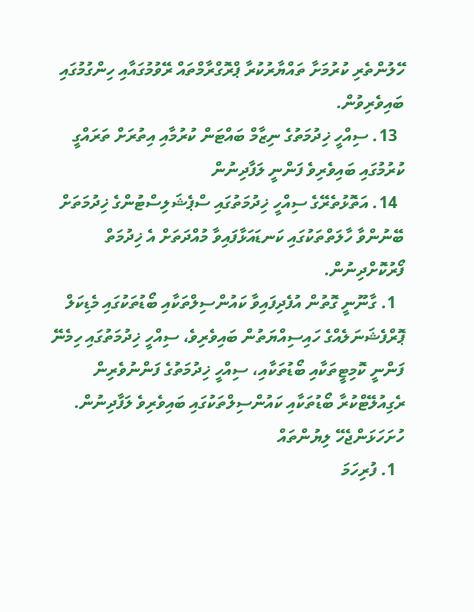ހޭލުންތެރި ކުރުމަށާ ތައްޔާރުކުރާ ޕްރޮގްރާމްތައް ރޭވުމުގައާއި ހިންގުމުގައި ބައިވެރިވުން.
  13. ސިއްހީ ޚިދުމަތުގެ ނިޒާމް ބައްޓަން ކުރުމާއި އިތުރަށް ތަރައްގީ ކުރުމުގައި ބައިވެރިވެ ފަންނީ ލަފާދިނުން
  14. އަތޮޅުތެރޭގެ ސިއްހީ ޚިދުމަތުގައި ސްޕެޝަލިސްޓުންގެ ޚިދުމަތަށް ބޭނުންވާ ހާލަތްތަކުގައި ކަނޑައަޅާފައިވާ މުއްދަތަށް އެ ޚިދުމަތް ފޯރުކޮށްދިނުން.
  1. ގާނޫނީ ގޮތުން އުފެދިފައިވާ ކައުންސިލްތަކާއި ބޯޑުތަކުގައި މެޑިކަލް ޕޮރްފެޝަނަލެއްގެ ހައިސިއްޔަތުން ބައިވެރިވެ، ސިއްހީ ޚިދުމަތުގައި ހިމެނޭ ފަންނީ ކޮމިޓީތަކާއި ބޯޑުތަކާއި، ސިއްހީ ޚިދުމަތުގެ ފަންނުވެރިން ރެގިއުލޭޓްކުރާ ބޯޑުތަކާއި ކައުންސިލްތަކުގައި ބައިވެރިވެ ލަފާދިނުން.
ހުށަހަޅަންޖެހޭ ލިޔުންތައް
  1. ފުރިހަމަ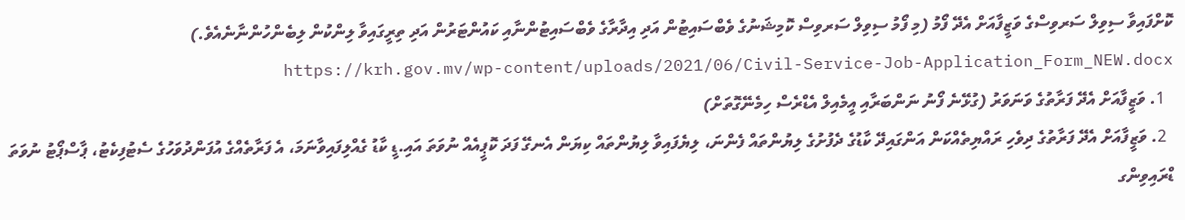ކޮށްފައިވާ ސިވިލް ސަރވިސްގެ ވަޒީފާއަށް އެދޭ ފޯމު (މި ފޯމު ސިވިލް ސަރވިސް ކޮމިޝަނުގެ ވެބްސައިޓުން އަދި އިދާރާގެ ވެބްސައިޓުންނާއި ކައުންޓަރުން އަދި ތިރީގައިވާ ލިންކުން ލިބެންހުންނާނެއެވެ.) https://krh.gov.mv/wp-content/uploads/2021/06/Civil-Service-Job-Application_Form_NEW.docx
  1. ވަޒީފާއަށް އެދޭ ފަރާތުގެ ވަނަވަރު (ގުޅޭނެ ފޯނު ނަންބަރާއި އީމެއިލް އެޑްރެސް ހިމެނޭގޮތަށް)
  2. ވަޒީފާއަށް އެދޭ ފަރާތުގެ ދިވެހި ރައްޔިތެއްކަން އަންގައިދޭ ކާޑުގެ ދެފުށުގެ ލިޔުންތައް ފެންނަ، ލިޔެފައިވާ ލިޔުންތައް ކިޔަން އެނގޭ ފަދަ ކޮޕީއެއް ނުވަތަ އައި.ޑީ ކާޑު ގެއްލިފައިވާނަމަ، އެ ފަރާތެއްގެ އުފަންދުވަހުގެ ސެޓުފިކެޓު، ޕާސްޕޯޓު ނުވަތަ ޑްރައިވިންގ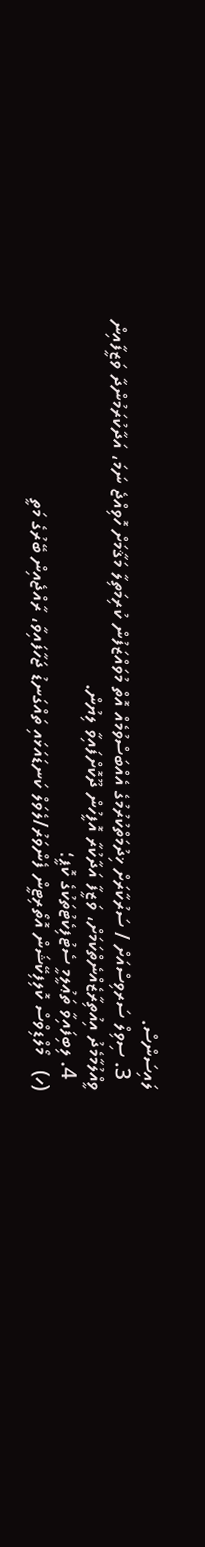ލައިސަންސް.
  3. ސިވިލް ސަރވިސްއަށް / ސަރުކާރަށް ޚިދުމަތްކުރުމުގެ އެއްބަސްވުމެއް އޮތް މުވައްޒަފުން ކުރިމަތިލާ މަޤާމަށް ހޮވިއްޖެ ނަމަ، އަދާކުރަމުންދާ ވަޒީފާއިން ވީއްލުމާމެދު އިއުތިރާޒެއްނެތްކަމަށް، ވަޒީފާ އަދާކުރާ އޮފީހުން ދޫކޮށްފައިވާ ލިޔުން.
  4. ލިބިފައިވާ ތަޢުލީމީ ސެޓުފިކެޓުތަކުގެ ކޮޕީ؛
(ހ)   މޯލްޑިވްސް ކޮލިފިކޭޝަން އޮތޯރިޓީން ފެންވަރު/ލެވަލް ކަނޑައަޅައި ތައްގަނޑު ޖަހާފައިވާ، ރާއްޖެއިން ބޭރުގެ މަތީ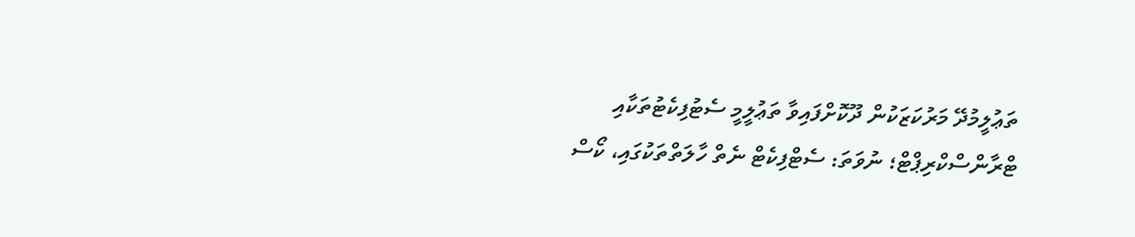ތަޢުލީމުދޭ މަރުކަޒަކުން ދޫކޮށްފައިވާ ތަޢުލީމީ ސެޓުފިކެޓުތަކާއި ޓްރާންސްކްރިޕްޓް؛ ނުވަތަ: ސެޓްފިކެޓް ނެތް ހާލަތްތަކުގައި، ކޯސް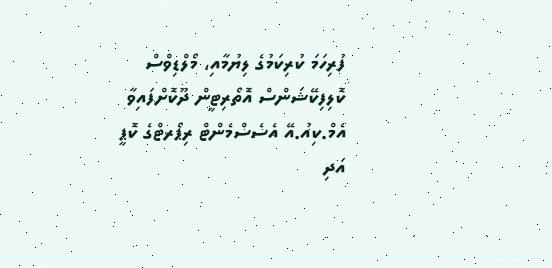ފުރިހަމަ ކުރިކަމުގެ ލިޔުމާއި، މޯލްޑިވްސް ކޮލިފިކޭޝަންސް އޮތޯރިޓީން ދޫކޮށްފައިވާ އެމް.ކިއު.އޭ އެސެސްމެންޓް ރިޕޯރޓްގެ ކޮޕީ އަދި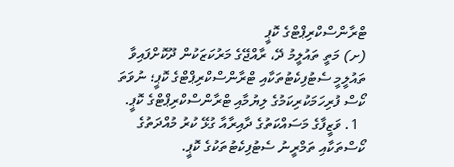ޓްރާންސްކްރިޕްޓްގެ ކޮޕީ
(ށ) މަތީ ތައުލީމު ދޭ، ރާއްޖޭގެ މަރުކަޒަކުން ދޫކޮށްފައިވާ ތައުލީމީ ސެޓުފިކެޓުތަކާއި ޓްރާންސްކްރިޕްޓްގެ ކޮޕީ؛ ނުވަތަ ކޯސް ފުރިހަމަކުރިކަމުގެ ލިޔުމާއި ޓްރާންސްކްރިޕްޓްގެ ކޮޕީ.
  1. ވަޒީފާގެ މަސައްކަތުގެ ދާއިރާއާ ގުޅޭ ކުރު މުއްދަތުގެ ކޯސްތަކާއި ތަމްރީނު ސެޓުފިކެޓުތަކުގެ ކޮޕީ.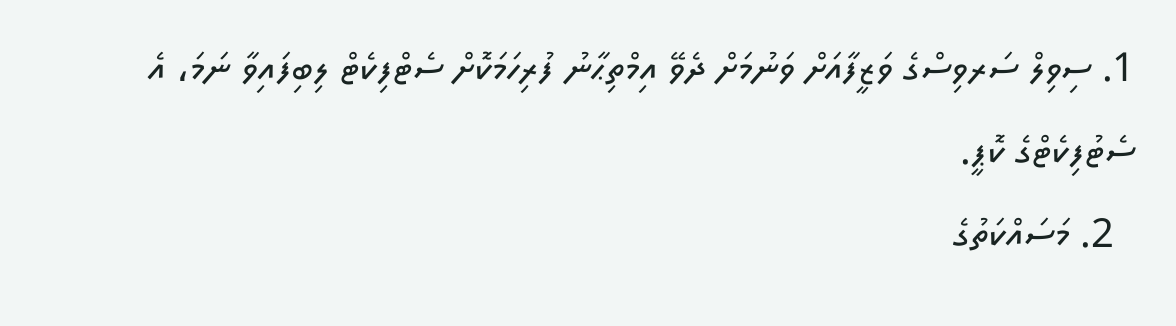1. ސިވިލް ސަރވިސްގެ ވަޒީފާއަށް ވަނުމަށް ދެވޭ އިމްތިޙާނު ފުރިހަމަކޮށް ސެޓްފިކެޓް ލިބިފައިވާ ނަމަ، އެ ސެޓުފިކެޓްގެ ކޮޕީ.
  2. މަސައްކަތުގެ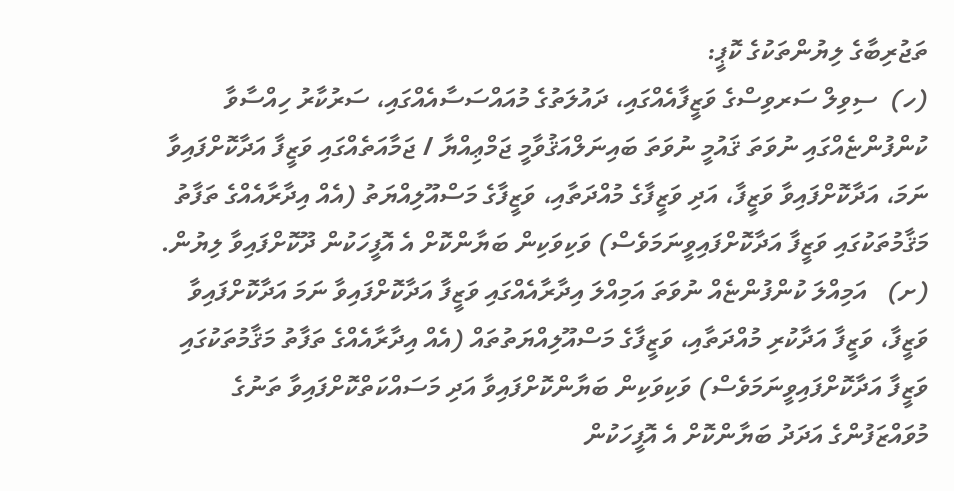ތަޖުރިބާގެ ލިޔުންތަކުގެ ކޮޕީ:
(ހ)  ސިވިލް ސަރވިސްގެ ވަޒީފާއެއްގައި، ދައުލަތުގެ މުއައްސަސާއެއްގައި، ސަރުކާރު ހިއްސާވާ ކުންފުންޏެއްގައި ނުވަތަ ޤައުމީ ނުވަތަ ބައިނަލްއަޤުވާމީ ޖަމްޢިއްޔާ / ޖަމާއަތެއްގައި ވަޒީފާ އަދާކޮށްފައިވާ ނަމަ، އަދާކޮށްފައިވާ ވަޒީފާ، އަދި ވަޒީފާގެ މުއްދަތާއި، ވަޒީފާގެ މަސްއޫލިއްޔަތު (އެއް އިދާރާއެއްގެ ތަފާތު މަޤާމުތަކުގައި ވަޒީފާ އަދާކޮށްފައިވީނަމަވެސް) ވަކިވަކިން ބަޔާންކޮށް އެ އޮފީހަކުން ދޫކޮށްފައިވާ ލިޔުން.
(ށ)   އަމިއްލަ ކުންފުންޏެއް ނުވަތަ އަމިއްލަ އިދާރާއެއްގައި ވަޒީފާ އަދާކޮށްފައިވާ ނަމަ އަދާކޮށްފައިވާ ވަޒީފާ، ވަޒީފާ އަދާކުރި މުއްދަތާއި، ވަޒީފާގެ މަސްއޫލިއްޔަތުތައް (އެއް އިދާރާއެއްގެ ތަފާތު މަޤާމުތަކުގައި ވަޒީފާ އަދާކޮށްފައިވީނަމަވެސް) ވަކިވަކިން ބަޔާންކޮށްފައިވާ އަދި މަސައްކަތްކޮށްފައިވާ ތަނުގެ މުވައްޒަފުންގެ އަދަދު ބަޔާންކޮށް އެ އޮފީހަކުން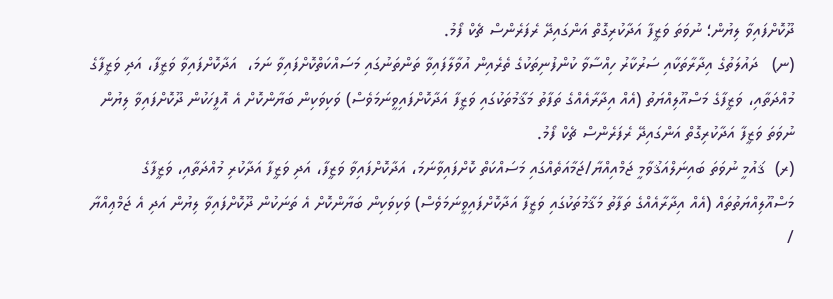ދޫކޮށްފައިވާ ލިޔުން؛ ނުވަތަ ވަޒީފާ އަދާކުރިގޮތް އަންގައިދޭ ރެފަރެންސް ޗެކް ފޯމު.
(ނ)   ދައުލަތުގެ އިދާރާތަކާއި ސަރުކާރު ހިއްސާވާ ކުންފުނިތަކުގެ ތެރެއިން އުވާލާފައިވާ ތަންތަނުގައި މަސައްކަތްކޮށްފައިވާ ނަމަ،  އަދާކޮށްފައިވާ ވަޒީފާ، އަދި ވަޒީފާގެ މުއްދަތާއި، ވަޒީފާގެ މަސްއޫލިއްޔަތު (އެއް އިދާރާއެއްގެ ތަފާތު މަޤާމުތަކުގައި ވަޒީފާ އަދާކޮށްފައިވީނަމަވެސް) ވަކިވަކިން ބަޔާންކޮށް އެ އޮފީހަކުން ދޫކޮށްފައިވާ ލިޔުން ނުވަތަ ވަޒީފާ އަދާކުރިގޮތް އަންގައިދޭ ރެފަރެންސް ޗެކް ފޯމު.
(ރ)  ޤައުމީ ނުވަތަ ބައިނަލްއަޤުވާމީ ޖަމްއިއްޔާ/ޖަމާއަތެއްގައި މަސައްކަތް ކޮށްފައިވާނަމަ، އަދާކޮށްފައިވާ ވަޒީފާ، އަދި ވަޒީފާ އަދާކުރި މުއްދަތާއި، ވަޒީފާގެ މަސްއޫލިއްޔަތުތައް (އެއް އިދާރާއެއްގެ ތަފާތު މަޤާމުތަކުގައި ވަޒީފާ އަދާކޮށްފައިވީނަމަވެސް) ވަކިވަކިން ބަޔާންކޮށް އެ ތަނަކުން ދޫކޮށްފައިވާ ލިޔުން އަދި އެ ޖަމްޢިއްޔާ /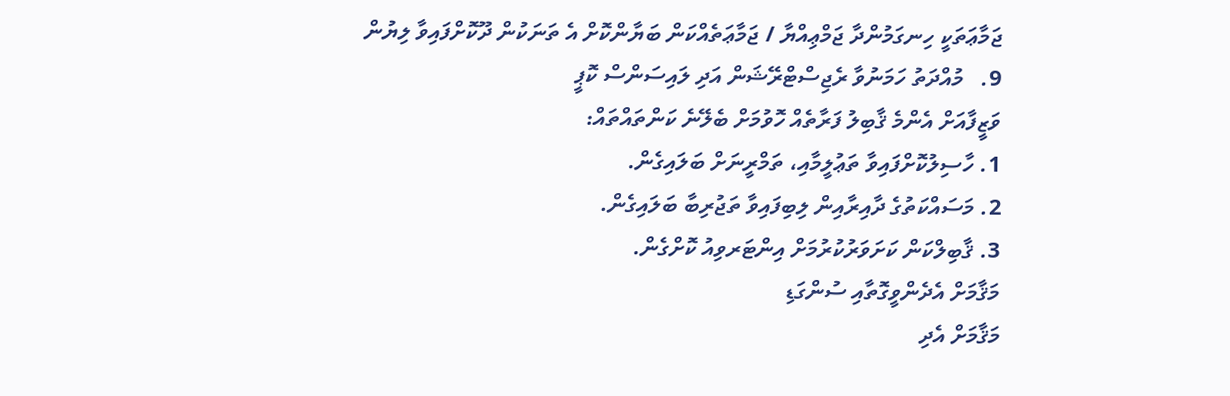ޖަމާޢަތަކީ ހިނގަމުންދާ ޖަމްޢިއްޔާ / ޖަމާޢަތެއްކަން ބަޔާންކޮށް އެ ތަނަކުން ދޫކޮށްފައިވާ ލިޔުން
9.   މުއްދަތު ހަމަނުވާ ރެޖިސްޓްރޭޝަން އަދި ލައިސަންސް ކޮޕީ
ވަޒީފާއަށް އެންމެ ޤާބިލު ފަރާތެއް ހޮވުމަށް ބެލޭނެ ކަންތައްތައް:
1. ހާސިލުކޮށްފައިވާ ތަޢުލީމާއި، ތަމްރީނަށް ބަލައިގެން.
2. މަސައްކަތުގެ ދާއިރާއިން ލިބިފައިވާ ތަޖުރިބާ ބަލައިގެން.
3. ޤާބިލްކަން ކަށަވަރުކުރުމަށް އިންޓަރވިއު ކޮށްގެން.
މަޤާމަށް އެދެންވީގޮތާއި ސުންގަޑި
މަޤާމަށް އެދި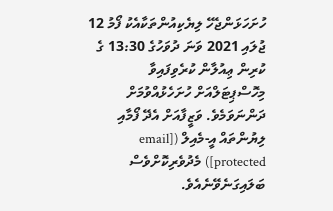ހުށަހަޅަންޖެހޭ ލިޔެކިއުންތަކާއެކު ފޯމު 12 ޖުލައި 2021 ވަނަ ދުވަހުގެ 13:30 ގެ ކުރިން ޢިއުލާން ކުރެވިފައިވާ މިހޮސްޕިޓަލްއަށް ހުށަހެޅުއްވުމަށް ދަންނަވަމެވެ. ވަޒީފާއަށް އެދޭ ފޯމާއި ލިޔުންތައް އީ-މެއިލް ([email protected]) މެދުވެރިކޮށްވެސް ބަލައިގަނެވޭނެއެވެ.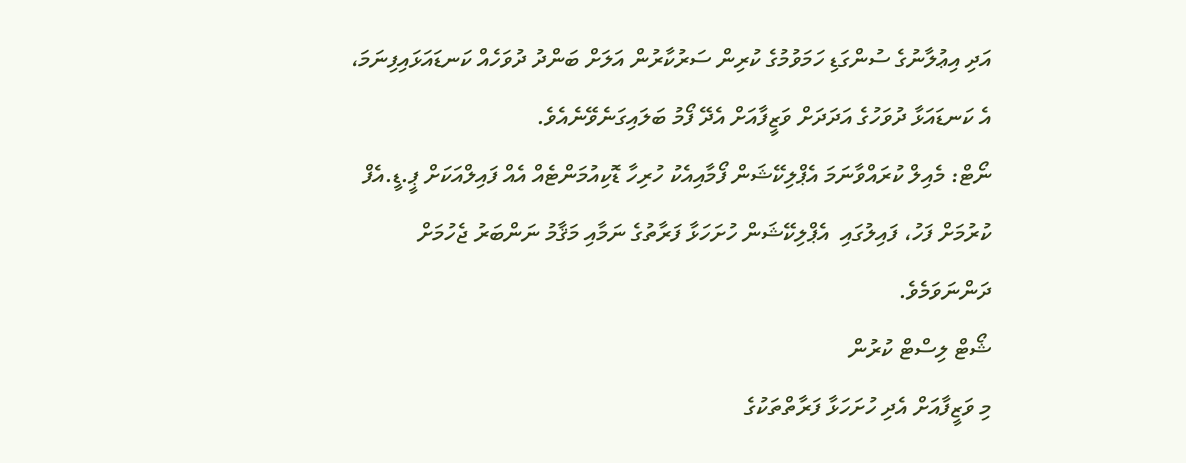އަދި އިޢުލާނުގެ ސުންގަޑި ހަމަވުމުގެ ކުރިން ސަރުކާރުން އަލަށް ބަންދު ދުވަހެއް ކަނޑައަޅައިފިނަމަ، އެ ކަނޑައަޅާ ދުވަހުގެ އަދަދަށް ވަޒީފާއަށް އެދޭ ފޯމު ބަލައިގަނެވޭނެއެވެ.
ނޯޓް: މެއިލް ކުރައްވާނަމަ އެޕްލިކޭޝަން ފޯމާއިއެކު ހުރިހާ ޑޮކިއުމަންޓެއް އެއް ފައިލްއަކަށް ޕީ.ޑީ.އެފް ކުރުމަށް ފަހު، ފައިލުގައި  އެޕްލިކޭޝަން ހުށަހަޅާ ފަރާތުގެ ނަމާއި މަޤާމު ނަންބަރު ޖެހުމަށް ދަންނަވަމެވެ.
ޝޯޓް ލިސްޓް ކުރުން
މި ވަޒީފާއަށް އެދި ހުށަހަޅާ ފަރާތްތަކުގެ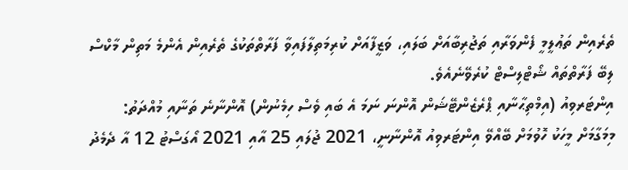ތެރެއިން ތަޢުލީމީ ފެންވަރާއި ތަޖުރިބާއަށް ބަލައި، ވަޒީފާއަށް ކުރިމަތިލާފައިވާ ފަރާތްތަކުގެ ތެރެއިން އެންމެ މަތިން މާކްސް ލިބޭ ފަރާތްތައް ޝޯޓްލިސްޓް ކުރެވޭނެއެވެ.
އިންޓަރވިއު (އިމްތިޙާނާއި ޕްރެޒެންޓޭޝަން އޮންނަ ނަމަ އެ ބައި ވެސް ހިމެނުން) އޮންނާނެ ތަނާއި މުއްދަތު:
މިމަގާމަށް މީހަކު ހޮވުމަށް ބޭއްވޭ އިންޓަރވިއު އޮންނާނީ، 2021 ޖުލައި 25 އާއި 2021 އޯގަސްޓު 12 އާ ދެމެދު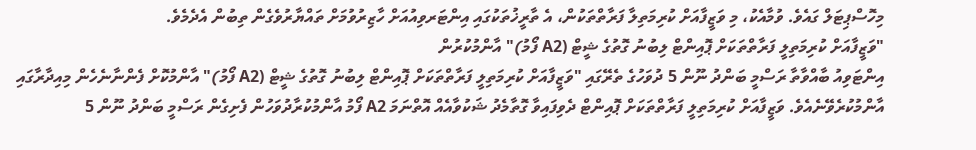މިހޮސްޕިޓަލް ގައެވެ. ވުމާއެކު، މި ވަޒީފާއަށް ކުރިމަތިލާ ފަރާތްތަކުން، އެ ތާރީޚުތަކުގައި އިންޓަރވިއުއަށް ހާޒިރުވުމަށް ތައްޔާރުވެގެން ތިބުން އެދެމެވެ.
"ވަޒީފާއަށް ކުރިމަތިލީ ފަރާތްތަކަށް ޕޮއިންޓް ލިބުނު ގޮތުގެ ޝީޓް (A2 ފޯމު)" އާންމުކުރުން
އިންޓަވިއު ބާއްވާތާ ރަސްމީ ބަންދު ނޫން 5 ދުވަހުގެ ތެރޭގައި "ވަޒީފާއަށް ކުރިމަތިލީ ފަރާތްތަކަށް ޕޮއިންޓް ލިބުނު ގޮތުގެ ޝީޓް (A2 ފޯމު)" އާންމުކޮށް ފެންނާނެހެން މިއިދާރާގައި އާންމުކުރެވޭނެއެވެ. ވަޒީފާއަށް ކުރިމަތިލީ ފަރާތްތަކަށް ޕޮއިންޓް ދެވިފައިވާ ގޮތާމެދު ޝަކުވާއެއް އޮތްނަމަ A2 ފޯމު އާންމުކުރާދުވަހުން ފެށިގެން ރަސްމީ ބަންދު ނޫން 5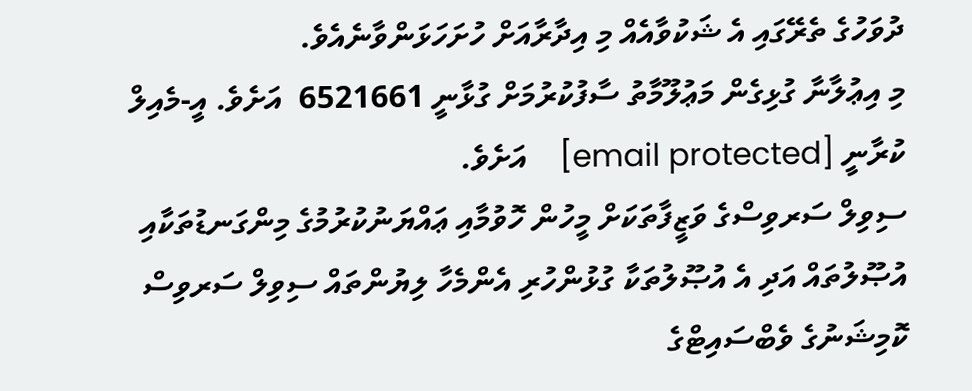ދުވަހުގެ ތެރޭގައި އެ ޝަކުވާއެއް މި އިދާރާއަށް ހުށަހަޅަންވާނެއެވެ.
މި އިޢުލާނާ ގުޅިގެން މަޢުލޫމާތު ސާފުކުރުމަށް ގުޅާނީ 6521661  އަށެވެ. އީ-މެއިލް ކުރާނީ [email protected]    އަށެވެ.
ސިވިލް ސަރވިސްގެ ވަޒީފާތަކަށް މީހުން ހޮވުމާއި ޢައްޔަނުކުރުމުގެ މިންގަނޑުތަކާއި އުޞޫލުތައް އަދި އެ އުޞޫލުތަކާ ގުޅުންހުރި އެންމެހާ ލިޔުންތައް ސިވިލް ސަރވިސް ކޮމިޝަނުގެ ވެބްސައިޓްގެ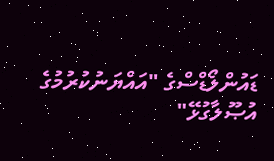ޑައުންލޯޑްސްގެ "އައްޔަނުކުރުމުގެ އުޞޫލާގުޅޭ"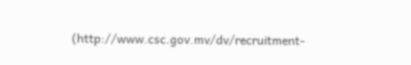(http://www.csc.gov.mv/dv/recruitment-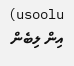usoolu) އިން ލިބެން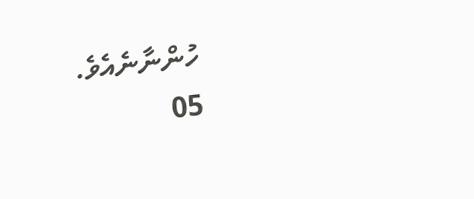ހުންނާނެއެވެ.
05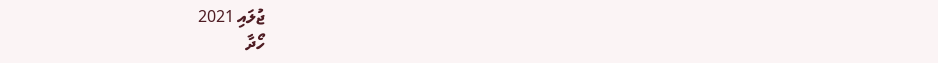ޖުލައި 2021
ހޯދާ